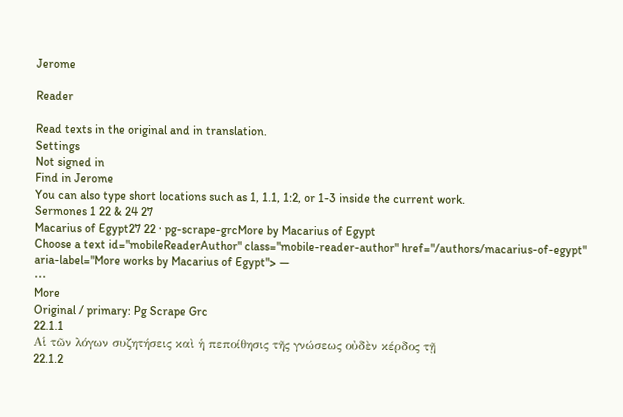Jerome

Reader

Read texts in the original and in translation.
Settings
Not signed in
Find in Jerome
You can also type short locations such as 1, 1.1, 1:2, or 1-3 inside the current work.
Sermones 1 22 & 24 27
Macarius of Egypt27 22 · pg-scrape-grcMore by Macarius of Egypt
Choose a text id="mobileReaderAuthor" class="mobile-reader-author" href="/authors/macarius-of-egypt" aria-label="More works by Macarius of Egypt"> —
⋯
More
Original / primary: Pg Scrape Grc
22.1.1
Αἱ τῶν λόγων συζητήσεις καὶ ἡ πεποίθησις τῆς γνώσεως οὐδὲν κέρδος τῇ
22.1.2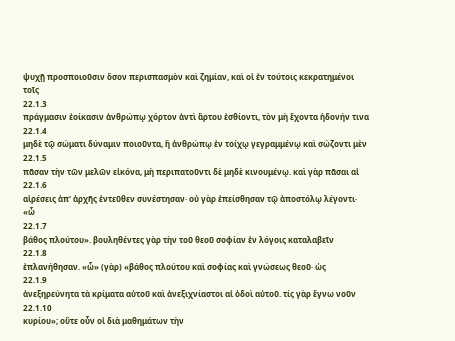ψυχῇ προσποιοῦσιν ὅσον περισπασμὸν καὶ ζημίαν, καὶ οἱ ἐν τούτοις κεκρατημένοι τοῖς
22.1.3
πράγμασιν ἐοίκασιν ἀνθρώπῳ χόρτον ἀντὶ ἄρτου ἐσθίοντι, τὸν μὴ ἔχοντα ἡδονήν τινα
22.1.4
μηδὲ τῷ σώματι δύναμιν ποιοῦντα, ἢ ἀνθρώπῳ ἐν τοίχῳ γεγραμμένῳ καὶ σώζοντι μὲν
22.1.5
πᾶσαν τὴν τῶν μελῶν εἰκόνα, μὴ περιπατοῦντι δὲ μηδὲ κινουμένῳ. καὶ γὰρ πᾶσαι αἱ
22.1.6
αἱρέσεις ἀπ' ἀρχῆς ἐντεῦθεν συνέστησαν· οὐ γὰρ ἐπείσθησαν τῷ ἀποστόλῳ λέγοντι· «ὦ
22.1.7
βάθος πλούτου». βουληθέντες γὰρ τὴν τοῦ θεοῦ σοφίαν ἐν λόγοις καταλαβεῖν
22.1.8
ἐπλανήθησαν. «ὦ» (γὰρ) «βάθος πλούτου καὶ σοφίας καὶ γνώσεως θεοῦ· ὡς
22.1.9
ἀνεξηρεύνητα τὰ κρίματα αὐτοῦ καὶ ἀνεξιχνίαστοι αἱ ὁδοὶ αὐτοῦ. τίς γὰρ ἔγνω νοῦν
22.1.10
κυρίου»; οὔτε οὖν οἱ διὰ μαθημάτων τὴν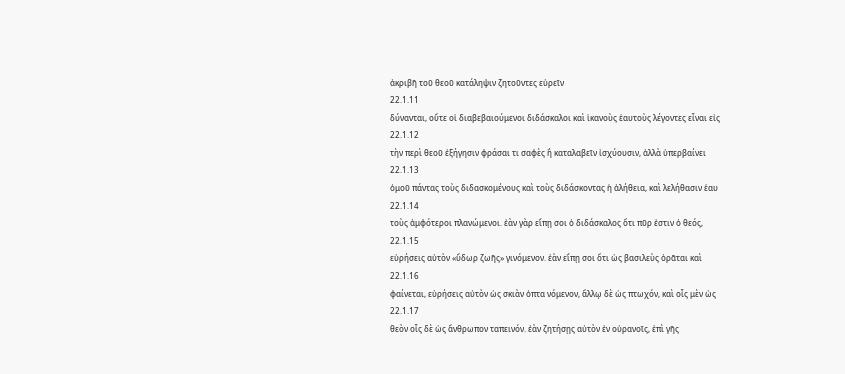ἀκριβῆ τοῦ θεοῦ κατάληψιν ζητοῦντες εὑρεῖν
22.1.11
δύνανται, οὔτε οἱ διαβεβαιούμενοι διδάσκαλοι καὶ ἱκανοὺς ἑαυτοὺς λέγοντες εἶναι εἰς
22.1.12
τὴν περὶ θεοῦ ἐξήγησιν φράσαι τι σαφὲς ἢ καταλαβεῖν ἰσχύουσιν, ἀλλὰ ὑπερβαίνει
22.1.13
ὁμοῦ πάντας τοὺς διδασκομένους καὶ τοὺς διδάσκοντας ἡ ἀλήθεια, καὶ λελήθασιν ἑαυ
22.1.14
τοὺς ἀμφότεροι πλανώμενοι. ἐὰν γὰρ εἴπῃ σοι ὁ διδάσκαλος ὅτι πῦρ ἐστιν ὁ θεός,
22.1.15
εὑρήσεις αὐτὸν «ὕδωρ ζωῆς» γινόμενον. ἐὰν εἴπῃ σοι ὅτι ὡς βασιλεὺς ὁρᾶται καὶ
22.1.16
φαίνεται, εὑρήσεις αὐτὸν ὡς σκιὰν ὀπτα νόμενον, ἄλλῳ δὲ ὡς πτωχόν, καὶ οἷς μὲν ὡς
22.1.17
θεὸν οἷς δὲ ὡς ἄνθρωπον ταπεινόν. ἐὰν ζητήσῃς αὐτὸν ἐν οὐρανοῖς, ἐπὶ γῆς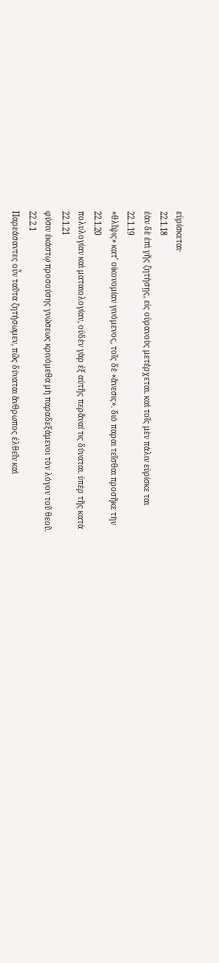εὑρίσκεται·
22.1.18
ἐὰν δὲ ἐπὶ γῆς ζητήσῃς, εἰς οὐρανοὺς μετέρχεται. καὶ τοῖς μὲν πάλιν εὑρίσκε ται
22.1.19
«θλῖψις» κατ' οἰκονομίαν γινόμενος, τοῖς δὲ «ἄνεσις». διὸ παραι τεῖσθαι προσῆκε τὴν
22.1.20
πολυλογίαν καὶ ματαιολογίαν, οὐδὲν γὰρ ἐξ αὐτῆς περᾶναί τις δύναται. ὑπὲρ τῆς κατὰ
22.1.21
φύσιν ἑκάστῳ προσούσης γνώσεως κρινόμεθα μὴ παραδεξάμενοι τὸν λόγον τοῦ θεοῦ.
22.2.1
Παρεάσαντες οὖν ταῦτα ζητήσωμεν, πῶς δύναται ἄνθρωπος ἐλθεῖν καὶ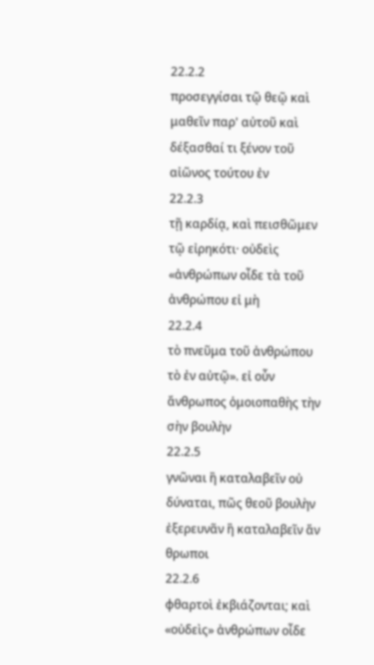22.2.2
προσεγγίσαι τῷ θεῷ καὶ μαθεῖν παρ' αὐτοῦ καὶ δέξασθαί τι ξένον τοῦ αἰῶνος τούτου ἐν
22.2.3
τῇ καρδίᾳ, καὶ πεισθῶμεν τῷ εἰρηκότι· οὐδεὶς «ἀνθρώπων οἶδε τὰ τοῦ ἀνθρώπου εἰ μὴ
22.2.4
τὸ πνεῦμα τοῦ ἀνθρώπου τὸ ἐν αὐτῷ». εἰ οὖν ἄνθρωπος ὁμοιοπαθὴς τὴν σὴν βουλὴν
22.2.5
γνῶναι ἢ καταλαβεῖν οὐ δύναται, πῶς θεοῦ βουλὴν ἐξερευνᾶν ἢ καταλαβεῖν ἄν θρωποι
22.2.6
φθαρτοὶ ἐκβιάζονται; καὶ «οὐδεὶς» ἀνθρώπων οἶδε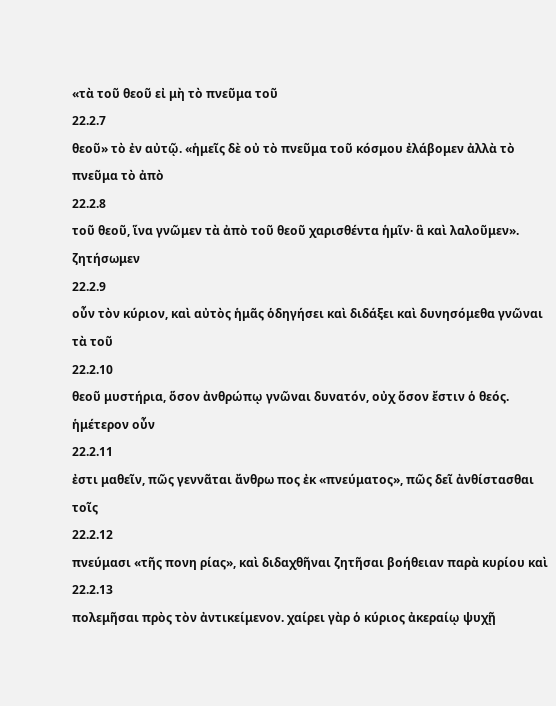«τὰ τοῦ θεοῦ εἰ μὴ τὸ πνεῦμα τοῦ
22.2.7
θεοῦ» τὸ ἐν αὐτῷ. «ἡμεῖς δὲ οὐ τὸ πνεῦμα τοῦ κόσμου ἐλάβομεν ἀλλὰ τὸ πνεῦμα τὸ ἀπὸ
22.2.8
τοῦ θεοῦ, ἵνα γνῶμεν τὰ ἀπὸ τοῦ θεοῦ χαρισθέντα ἡμῖν· ἃ καὶ λαλοῦμεν». ζητήσωμεν
22.2.9
οὖν τὸν κύριον, καὶ αὐτὸς ἡμᾶς ὁδηγήσει καὶ διδάξει καὶ δυνησόμεθα γνῶναι τὰ τοῦ
22.2.10
θεοῦ μυστήρια, ὅσον ἀνθρώπῳ γνῶναι δυνατόν, οὐχ ὅσον ἔστιν ὁ θεός. ἡμέτερον οὖν
22.2.11
ἐστι μαθεῖν, πῶς γεννᾶται ἄνθρω πος ἐκ «πνεύματος», πῶς δεῖ ἀνθίστασθαι τοῖς
22.2.12
πνεύμασι «τῆς πονη ρίας», καὶ διδαχθῆναι ζητῆσαι βοήθειαν παρὰ κυρίου καὶ
22.2.13
πολεμῆσαι πρὸς τὸν ἀντικείμενον. χαίρει γὰρ ὁ κύριος ἀκεραίῳ ψυχῇ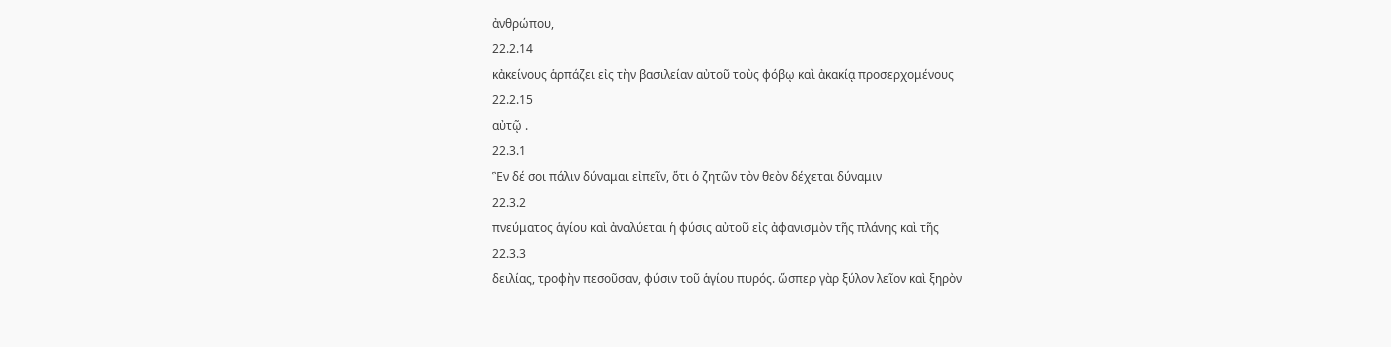ἀνθρώπου,
22.2.14
κἀκείνους ἁρπάζει εἰς τὴν βασιλείαν αὐτοῦ τοὺς φόβῳ καὶ ἀκακίᾳ προσερχομένους
22.2.15
αὐτῷ .
22.3.1
Ἓν δέ σοι πάλιν δύναμαι εἰπεῖν, ὅτι ὁ ζητῶν τὸν θεὸν δέχεται δύναμιν
22.3.2
πνεύματος ἁγίου καὶ ἀναλύεται ἡ φύσις αὐτοῦ εἰς ἀφανισμὸν τῆς πλάνης καὶ τῆς
22.3.3
δειλίας, τροφὴν πεσοῦσαν, φύσιν τοῦ ἁγίου πυρός. ὥσπερ γὰρ ξύλον λεῖον καὶ ξηρὸν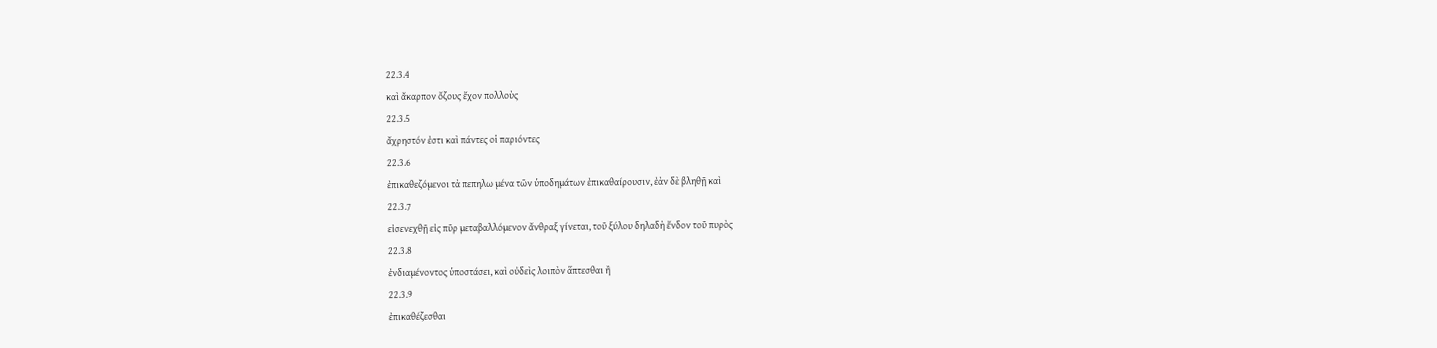22.3.4
καὶ ἄκαρπον ὄζους ἔχον πολλοὺς
22.3.5
ἄχρηστόν ἐστι καὶ πάντες οἱ παριόντες
22.3.6
ἐπικαθεζόμενοι τὰ πεπηλω μένα τῶν ὑποδημάτων ἐπικαθαίρουσιν, ἐὰν δὲ βληθῇ καὶ
22.3.7
εἰσενεχθῇ εἰς πῦρ μεταβαλλόμενον ἄνθραξ γίνεται, τοῦ ξύλου δηλαδὴ ἔνδον τοῦ πυρὸς
22.3.8
ἐνδιαμένοντος ὑποστάσει, καὶ οὐδεὶς λοιπὸν ἅπτεσθαι ἢ
22.3.9
ἐπικαθέζεσθαι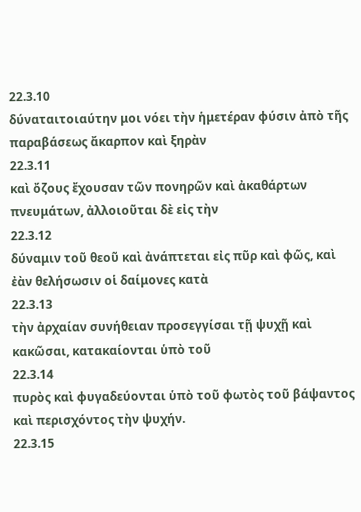22.3.10
δύναταιτοιαύτην μοι νόει τὴν ἡμετέραν φύσιν ἀπὸ τῆς παραβάσεως ἄκαρπον καὶ ξηρὰν
22.3.11
καὶ ὄζους ἔχουσαν τῶν πονηρῶν καὶ ἀκαθάρτων πνευμάτων, ἀλλοιοῦται δὲ εἰς τὴν
22.3.12
δύναμιν τοῦ θεοῦ καὶ ἀνάπτεται εἰς πῦρ καὶ φῶς, καὶ ἐὰν θελήσωσιν οἱ δαίμονες κατὰ
22.3.13
τὴν ἀρχαίαν συνήθειαν προσεγγίσαι τῇ ψυχῇ καὶ κακῶσαι, κατακαίονται ὑπὸ τοῦ
22.3.14
πυρὸς καὶ φυγαδεύονται ὑπὸ τοῦ φωτὸς τοῦ βάψαντος καὶ περισχόντος τὴν ψυχήν.
22.3.15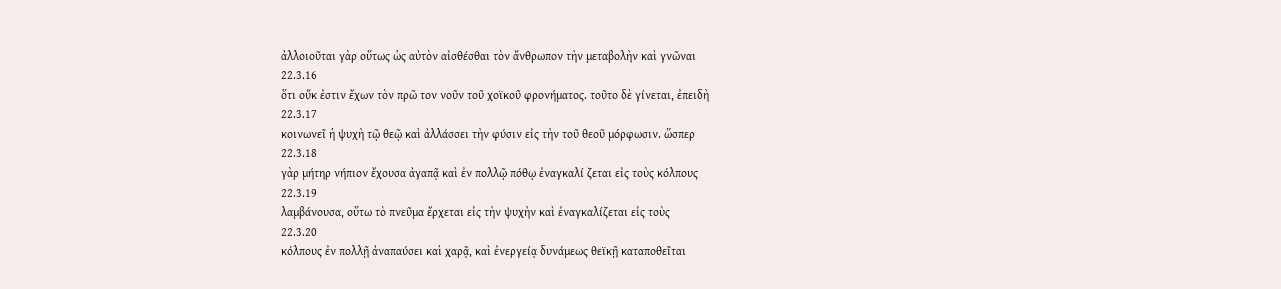ἀλλοιοῦται γὰρ οὕτως ὡς αὐτὸν αἰσθέσθαι τὸν ἄνθρωπον τὴν μεταβολὴν καὶ γνῶναι
22.3.16
ὅτι οὔκ ἐστιν ἔχων τὸν πρῶ τον νοῦν τοῦ χοϊκοῦ φρονήματος. τοῦτο δὲ γίνεται, ἐπειδὴ
22.3.17
κοινωνεῖ ἡ ψυχὴ τῷ θεῷ καὶ ἀλλάσσει τὴν φύσιν εἰς τὴν τοῦ θεοῦ μόρφωσιν. ὥσπερ
22.3.18
γὰρ μήτηρ νήπιον ἔχουσα ἀγαπᾷ καὶ ἐν πολλῷ πόθῳ ἐναγκαλί ζεται εἰς τοὺς κόλπους
22.3.19
λαμβάνουσα, οὕτω τὸ πνεῦμα ἔρχεται εἰς τὴν ψυχὴν καὶ ἐναγκαλίζεται εἰς τοὺς
22.3.20
κόλπους ἐν πολλῇ ἀναπαύσει καὶ χαρᾷ, καὶ ἐνεργείᾳ δυνάμεως θεϊκῇ καταποθεῖται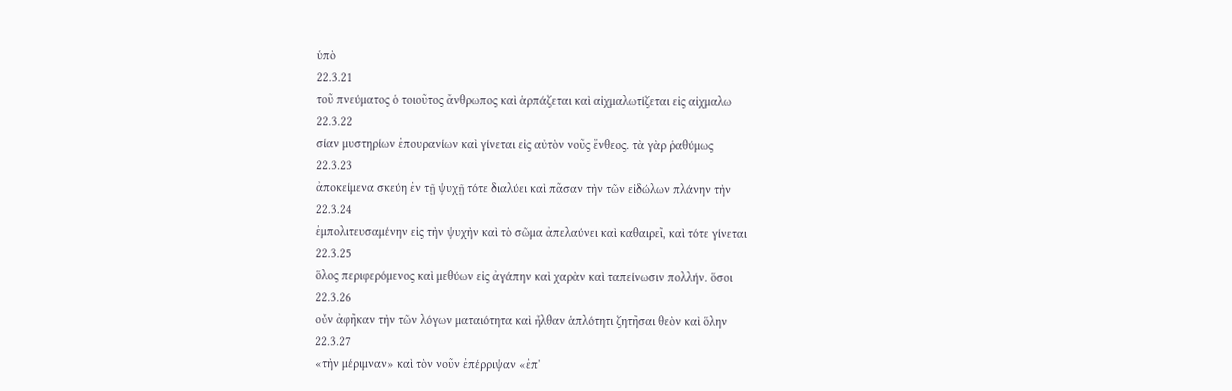ὑπὸ
22.3.21
τοῦ πνεύματος ὁ τοιοῦτος ἄνθρωπος καὶ ἁρπάζεται καὶ αἰχμαλωτίζεται εἰς αἰχμαλω
22.3.22
σίαν μυστηρίων ἐπουρανίων καὶ γίνεται εἰς αὐτὸν νοῦς ἔνθεος. τὰ γὰρ ῥαθύμως
22.3.23
ἀποκείμενα σκεύη ἐν τῇ ψυχῇ τότε διαλύει καὶ πᾶσαν τὴν τῶν εἰδώλων πλάνην τὴν
22.3.24
ἐμπολιτευσαμένην εἰς τὴν ψυχὴν καὶ τὸ σῶμα ἀπελαύνει καὶ καθαιρεῖ, καὶ τότε γίνεται
22.3.25
ὅλος περιφερόμενος καὶ μεθύων εἰς ἀγάπην καὶ χαρὰν καὶ ταπείνωσιν πολλήν. ὅσοι
22.3.26
οὖν ἀφῆκαν τὴν τῶν λόγων ματαιότητα καὶ ἦλθαν ἁπλότητι ζητῆσαι θεὸν καὶ ὅλην
22.3.27
«τὴν μέριμναν» καὶ τὸν νοῦν ἐπέρριψαν «ἐπ'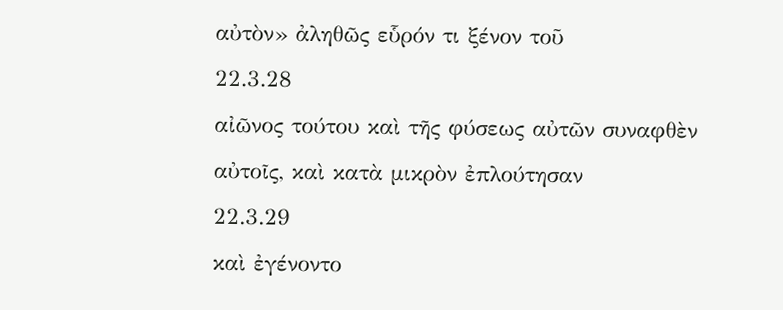αὐτὸν» ἀληθῶς εὗρόν τι ξένον τοῦ
22.3.28
αἰῶνος τούτου καὶ τῆς φύσεως αὐτῶν συναφθὲν αὐτοῖς, καὶ κατὰ μικρὸν ἐπλούτησαν
22.3.29
καὶ ἐγένοντο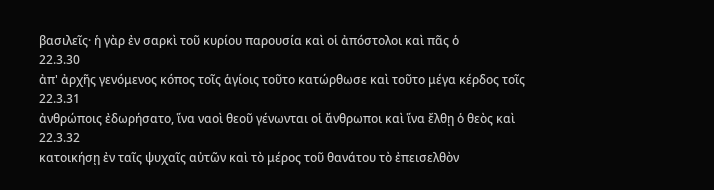βασιλεῖς· ἡ γὰρ ἐν σαρκὶ τοῦ κυρίου παρουσία καὶ οἱ ἀπόστολοι καὶ πᾶς ὁ
22.3.30
ἀπ' ἀρχῆς γενόμενος κόπος τοῖς ἁγίοις τοῦτο κατώρθωσε καὶ τοῦτο μέγα κέρδος τοῖς
22.3.31
ἀνθρώποις ἐδωρήσατο, ἵνα ναοὶ θεοῦ γένωνται οἱ ἄνθρωποι καὶ ἵνα ἔλθῃ ὁ θεὸς καὶ
22.3.32
κατοικήσῃ ἐν ταῖς ψυχαῖς αὐτῶν καὶ τὸ μέρος τοῦ θανάτου τὸ ἐπεισελθὸν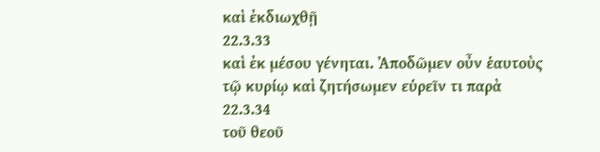καὶ ἐκδιωχθῇ
22.3.33
καὶ ἐκ μέσου γένηται. Ἀποδῶμεν οὖν ἑαυτοὺς τῷ κυρίῳ καὶ ζητήσωμεν εὑρεῖν τι παρὰ
22.3.34
τοῦ θεοῦ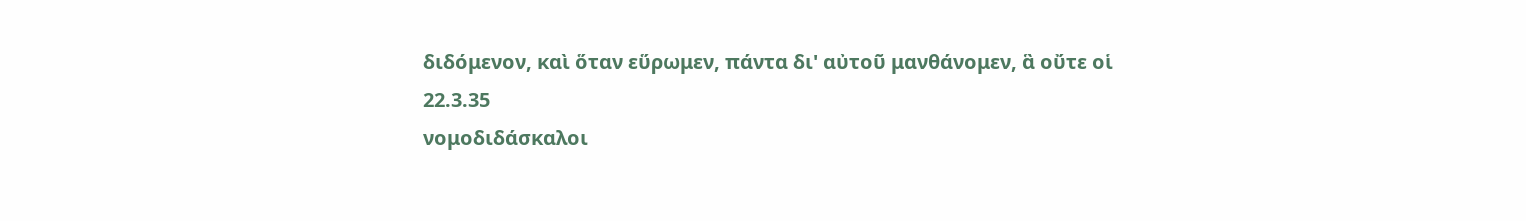διδόμενον, καὶ ὅταν εὕρωμεν, πάντα δι' αὐτοῦ μανθάνομεν, ἃ οὔτε οἱ
22.3.35
νομοδιδάσκαλοι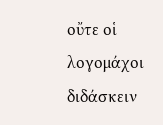οὔτε οἱ λογομάχοι διδάσκειν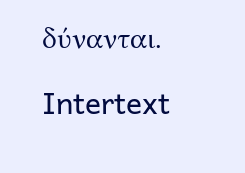δύνανται.

Intertext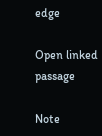edge

Open linked passage

Note